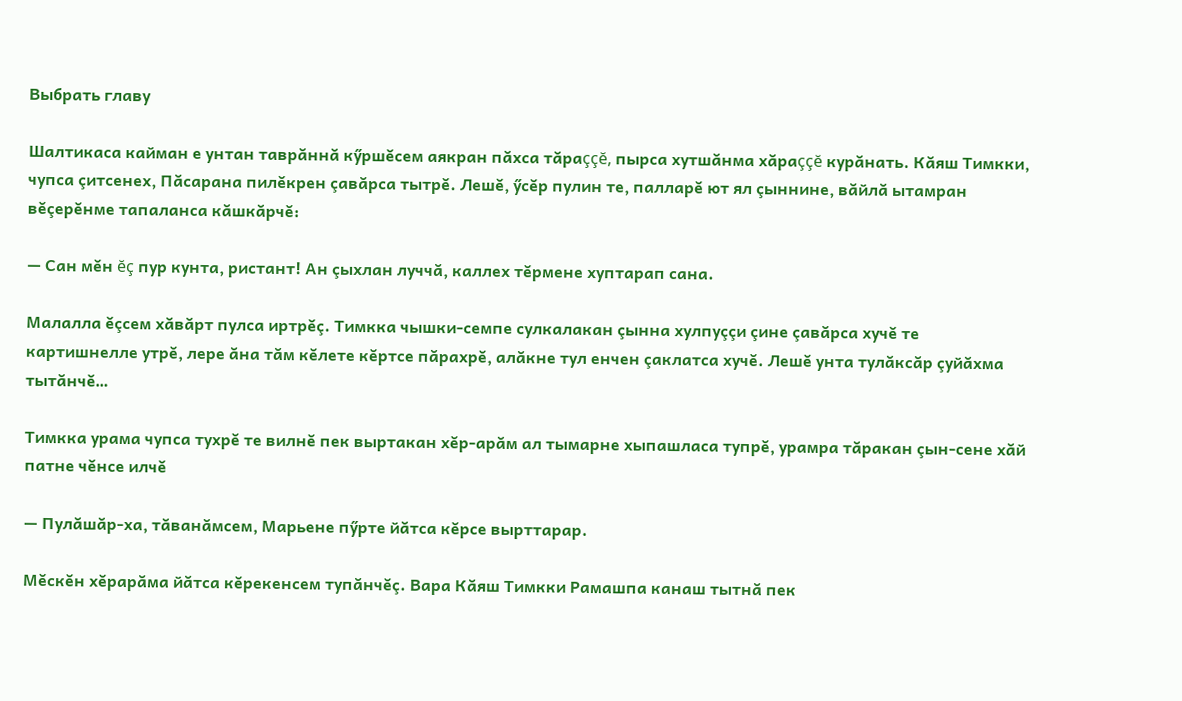Выбрать главу

Шалтикаса кайман е унтан таврăннă кӳршĕсем аякран пăхса тăраççĕ, пырса хутшăнма хăраççĕ курăнать. Кăяш Тимкки, чупса çитсенех, Пăсарана пилĕкрен çавăрса тытрĕ. Лешĕ, ӳсĕр пулин те, палларĕ ют ял çыннине, вăйлă ытамран вĕçерĕнме тапаланса кăшкăрчĕ:

— Сан мĕн ĕç пур кунта, ристант! Ан çыхлан луччă, каллех тĕрмене хуптарап сана.

Малалла ĕçсем хăвăрт пулса иртрĕç. Тимкка чышки-семпе сулкалакан çынна хулпуççи çине çавăрса хучĕ те картишнелле утрĕ, лере ăна тăм кĕлете кĕртсе пăрахрĕ, алăкне тул енчен çаклатса хучĕ. Лешĕ унта тулăксăр çуйăхма тытăнчĕ…

Тимкка урама чупса тухрĕ те вилнĕ пек выртакан хĕр-арăм ал тымарне хыпашласа тупрĕ, урамра тăракан çын-сене хăй патне чĕнсе илчĕ

— Пулăшăр-ха, тăванăмсем, Марьене пӳрте йăтса кĕрсе вырттарар.

Мĕскĕн хĕрарăма йăтса кĕрекенсем тупăнчĕç. Вара Кăяш Тимкки Рамашпа канаш тытнă пек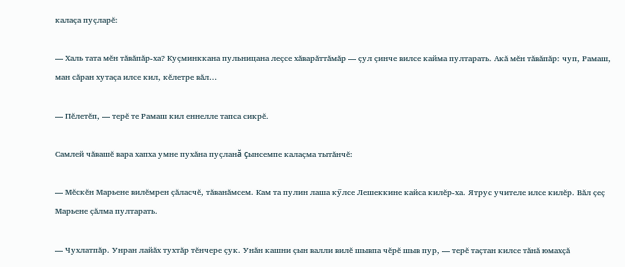калаçа пуçларĕ:

— Халь тата мĕн тăвăпăр-ха? Куçминккана пульницана леçсе хăварăттăмăр — çул çинче вилсе кайма пултарать. Акă мĕн тăвăпăр: чуп, Рамаш, ман сăран хутаçа илсе кил, кĕлетре вăл…

— Пĕлетĕп, — терĕ те Рамаш кил еннелле тапса сикрĕ.

Самлей чăвашĕ вара хапха умне пухăна пуçланă çынсемпе калаçма тытăнчĕ:

— Мĕскĕн Марьене вилĕмрен çăласчĕ, тăванăмсем. Кам та пулин лаша кӳлсе Лешеккине кайса килĕр-ха. Ятрус учителе илсе килĕр. Вăл çеç Марьене çăлма пултарать.

— Чухлатпăр. Унран лайăх тухтăр тĕнчере çук. Унăн кашни çын валли вилĕ шывпа чĕрĕ шыв пур, — терĕ таçтан килсе тăнă юмахçă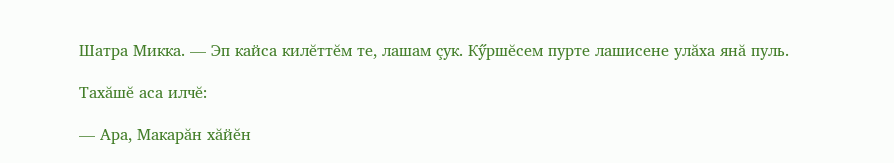Шатра Микка. — Эп кайса килĕттĕм те, лашам çук. Кӳршĕсем пурте лашисене улăха янă пуль.

Тахăшĕ аса илчĕ:

— Ара, Макарăн хăйĕн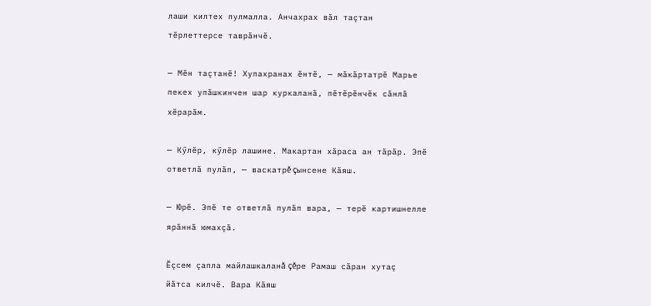лаши килтех пулмалла. Анчахрах вăл таçтан тĕрлеттерсе таврăнчĕ.

— Мĕн таçтанĕ! Хупахранах ĕнтĕ, — мăкăртатрĕ Марье пекех упăшкинчен шар куркаланă, пĕтĕрĕнчĕк сăнлă хĕрарăм.

— Кӳлĕр, кӳлĕр лашине. Макартан хăраса ан тăрăр. Эпĕ ответлă пулăп, — васкатрĕ çынсене Кăяш.

— Юрĕ. Эпĕ те ответлă пулăп вара, — терĕ картишнелле ярăннă юмахçă.

Ĕçсем çапла майлашкаланă çĕре Рамаш сăран хутаç йăтса килчĕ. Вара Кăяш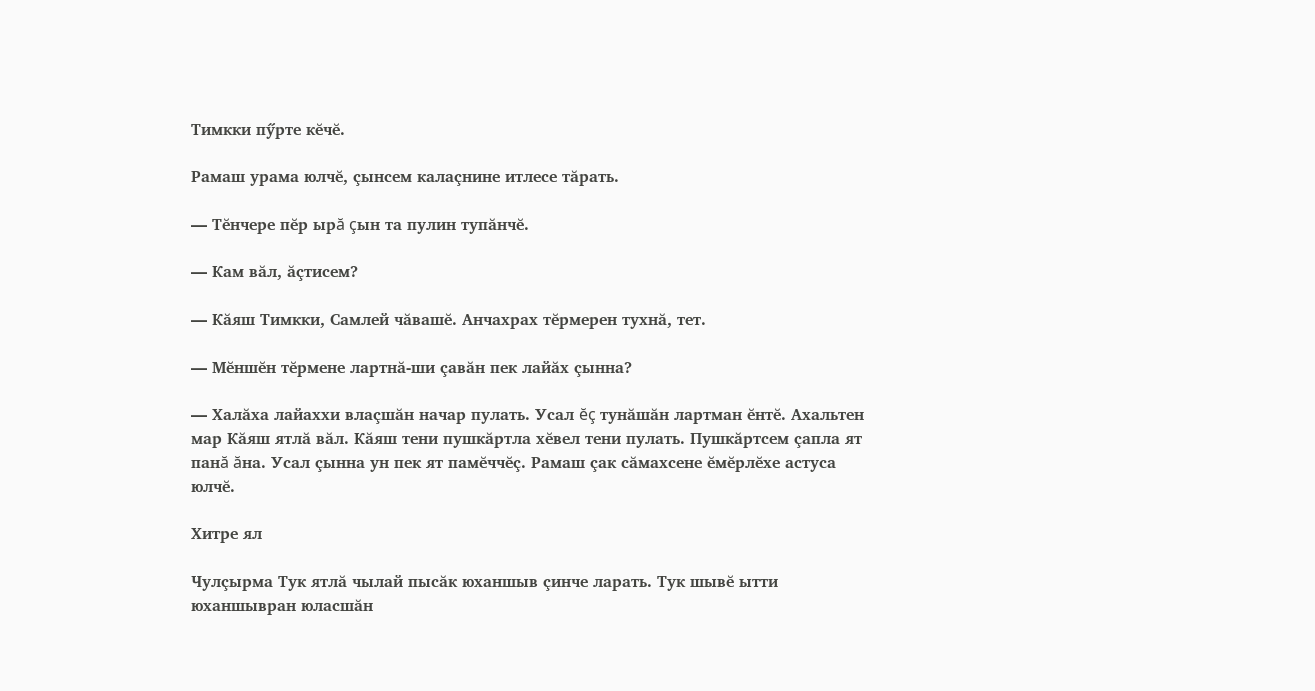Тимкки пӳрте кĕчĕ.

Рамаш урама юлчĕ, çынсем калаçнине итлесе тăрать.

— Тĕнчере пĕр ырă çын та пулин тупăнчĕ.

— Кам вăл, ăçтисем?

— Кăяш Тимкки, Самлей чăвашĕ. Анчахрах тĕрмерен тухнă, тет.

— Мĕншĕн тĕрмене лартнă-ши çавăн пек лайăх çынна?

— Халăха лайаххи влаçшăн начар пулать. Усал ĕç тунăшăн лартман ĕнтĕ. Ахальтен мар Кăяш ятлă вăл. Кăяш тени пушкăртла хĕвел тени пулать. Пушкăртсем çапла ят панă ăна. Усал çынна ун пек ят памĕччĕç. Рамаш çак сăмахсене ĕмĕрлĕхе астуса юлчĕ.

Хитре ял

Чулçырма Тук ятлă чылай пысăк юханшыв çинче ларать. Тук шывĕ ытти юханшывран юласшăн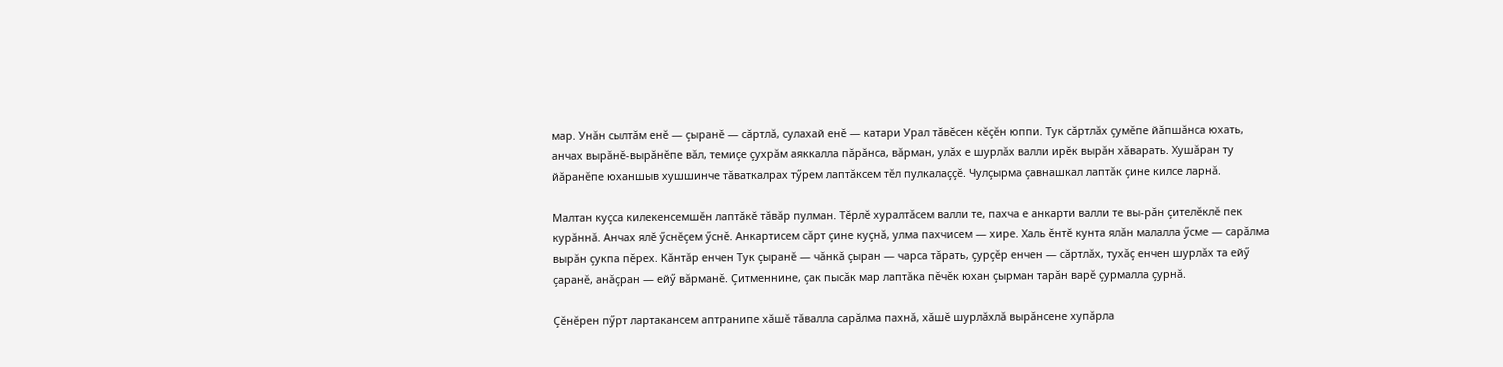мар. Унăн сылтăм енĕ — çыранĕ — сăртлă, сулахай енĕ — катари Урал тăвĕсен кĕçĕн юппи. Тук сăртлăх çумĕпе йăпшăнса юхать, анчах вырăнĕ-вырăнĕпе вăл, темиçе çухрăм аяккалла пăрăнса, вăрман, улăх е шурлăх валли ирĕк вырăн хăварать. Хушăран ту йăранĕпе юханшыв хушшинче тăваткалрах тӳрем лаптăксем тĕл пулкалаççĕ. Чулçырма çавнашкал лаптăк çине килсе ларнă.

Малтан куçса килекенсемшĕн лаптăкĕ тăвăр пулман. Тĕрлĕ хуралтăсем валли те, пахча е анкарти валли те вы-рăн çителĕклĕ пек курăннă. Анчах ялĕ ӳснĕçем ӳснĕ. Анкартисем сăрт çине куçнă, улма пахчисем — хире. Халь ĕнтĕ кунта ялăн малалла ӳсме — сарăлма вырăн çукпа пĕрех. Кăнтăр енчен Тук çыранĕ — чăнкă çыран — чарса тăрать, çурçĕр енчен — сăртлăх, тухăç енчен шурлăх та ейӳ çаранĕ, анăçран — ейӳ вăрманĕ. Çитменнине, çак пысăк мар лаптăка пĕчĕк юхан çырман тарăн варĕ çурмалла çурнă.

Çĕнĕрен пӳрт лартакансем аптранипе хăшĕ тăвалла сарăлма пахнă, хăшĕ шурлăхлă вырăнсене хупăрла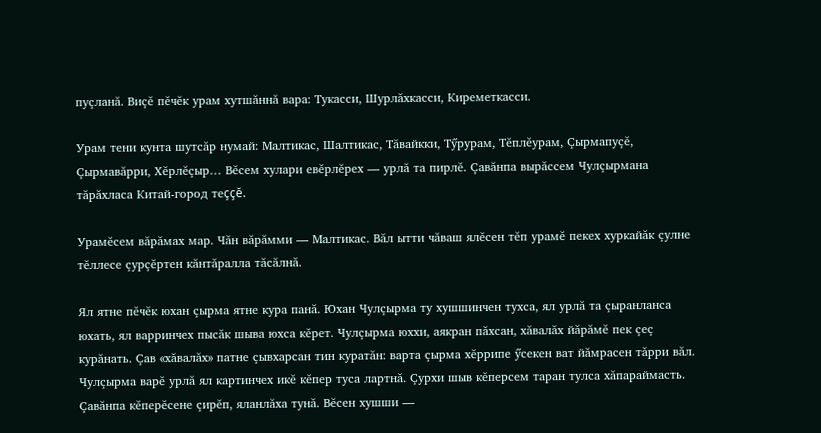пуçланă. Виçĕ пĕчĕк урам хутшăннă вара: Тукасси, Шурлăхкасси, Киреметкасси.

Урам тени кунта шутсăр нумай: Малтикас, Шалтикас, Тăвайкки, Тӳрурам, Тĕплĕурам, Çырмапуçĕ, Çырмавăрри, Хĕрлĕçыр… Вĕсем хулари евĕрлĕрех — урлă та пирлĕ. Çавăнпа вырăссем Чулçырмана тăрăхласа Китай-город теççĕ.

Урамĕсем вăрăмах мар. Чăн вăрăмми — Малтикас. Вăл ытти чăваш ялĕсен тĕп урамĕ пекех хуркайăк çулне тĕллесе çурçĕртен кăнтăралла тăсăлнă.

Ял ятне пĕчĕк юхан çырма ятне кура панă. Юхан Чулçырма ту хушшинчен тухса, ял урлă та çыранланса юхать, ял варринчех пысăк шыва юхса кĕрет. Чулçырма юххи, аякран пăхсан, хăвалăх йăрăмĕ пек çеç курăнать. Çав «хăвалăх» патне çывхарсан тин куратăн: варта çырма хĕррипе ӳсекен ват йăмрасен тăрри вăл. Чулçырма варĕ урлă ял картинчех икĕ кĕпер туса лартнă. Çурхи шыв кĕперсем таран тулса хăпараймасть. Çавăнпа кĕперĕсене çирĕп, яланлăха тунă. Вĕсен хушши —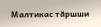Малтикас тăршши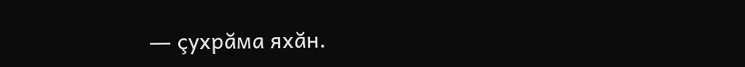— çухрăма яхăн.